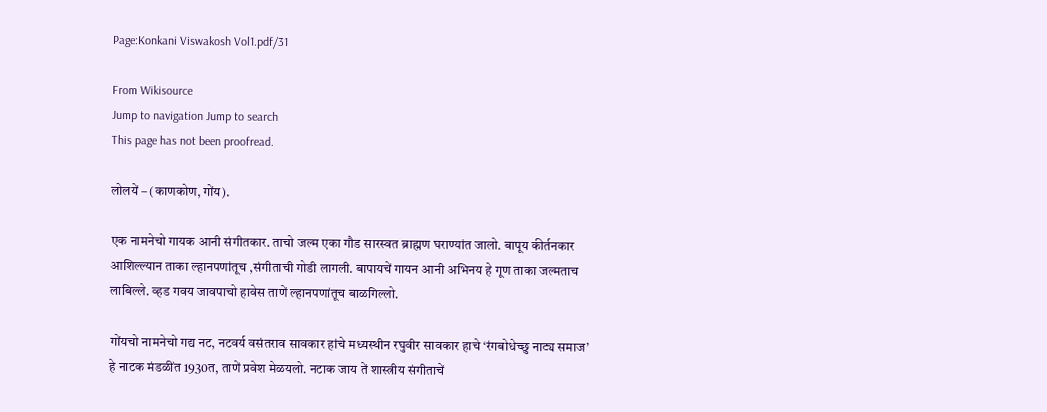Page:Konkani Viswakosh Vol1.pdf/31

From Wikisource
Jump to navigation Jump to search
This page has not been proofread.

लोलयें – (काणकोण, गोंय).

एक नामनेचो गायक आनी संगीतकार. ताचो जल्म एका गौड सारस्वत ब्राह्मण घराण्यांत जालो. बापूय कीर्तनकार आशिल्ल्यान ताका ल्हानपणांतूच ,संगीताची गोडी लागली. बापायचें गायन आनी अभिनय हे गूण ताका जल्मताच लाबिल्ले. व्हड गवय जावपाचो हावेस ताणें ल्हानपणांतूच बाळगिल्लो.

गोंयचो नामनेचो गद्य नट, नटवर्य वसंतराव सावकार हांचे मध्यस्थीन रघुवीर सावकार हाचे ‘रंगबोधेच्छु नाट्य समाज’ हे नाटक मंडळींत 1930त, ताणें प्रवेश मेळयलो. नटाक जाय तें शास्त्रीय संगीताचें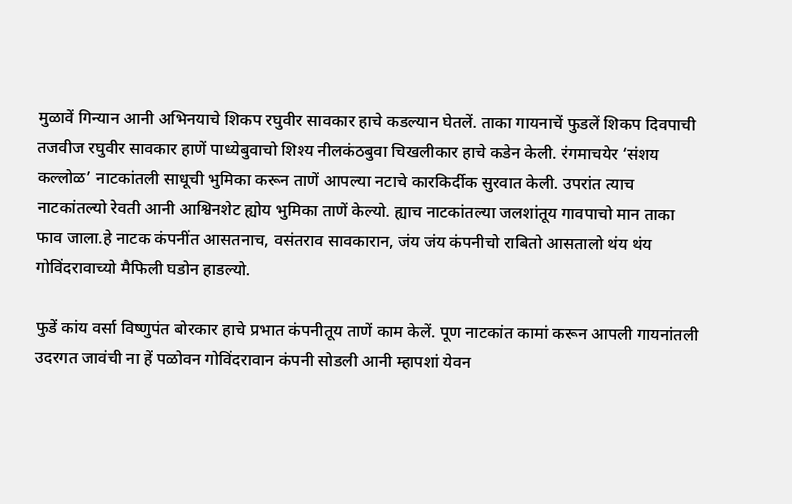मुळावें गिन्यान आनी अभिनयाचे शिकप रघुवीर सावकार हाचे कडल्यान घेतलें. ताका गायनाचें फुडलें शिकप दिवपाची तजवीज रघुवीर सावकार हाणें पाध्येबुवाचो शिश्य नीलकंठबुवा चिखलीकार हाचे कडेन केली. रंगमाचयेर ‘संशय कल्लोळ’ नाटकांतली साधूची भुमिका करून ताणें आपल्या नटाचे कारकिर्दीक सुरवात केली. उपरांत त्याच नाटकांतल्यो रेवती आनी आश्विनशेट ह्योय भुमिका ताणें केल्यो. ह्याच नाटकांतल्या जलशांतूय गावपाचो मान ताका फाव जाला.हे नाटक कंपनींत आसतनाच, वसंतराव सावकारान, जंय जंय कंपनीचो राबितो आसतालो थंय थंय गोविंदरावाच्यो मैफिली घडोन हाडल्यो.

फुडें कांय वर्सा विष्णुपंत बोरकार हाचे प्रभात कंपनीतूय ताणें काम केलें. पूण नाटकांत कामां करून आपली गायनांतली उदरगत जावंची ना हें पळोवन गोविंदरावान कंपनी सोडली आनी म्हापशां येवन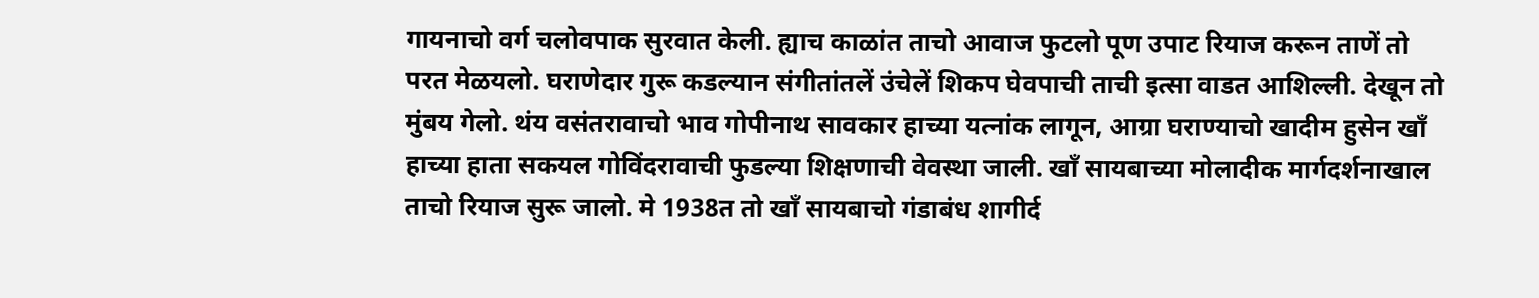गायनाचो वर्ग चलोवपाक सुरवात केली. ह्याच काळांत ताचो आवाज फुटलो पूण उपाट रियाज करून ताणें तो परत मेळयलो. घराणेदार गुरू कडल्यान संगीतांतलें उंचेलें शिकप घेवपाची ताची इत्सा वाडत आशिल्ली. देखून तो मुंबय गेलो. थंय वसंतरावाचो भाव गोपीनाथ सावकार हाच्या यत्नांक लागून, आग्रा घराण्याचो खादीम हुसेन खॉं हाच्या हाता सकयल गोविंदरावाची फुडल्या शिक्षणाची वेवस्था जाली. खॉं सायबाच्या मोलादीक मार्गदर्शनाखाल ताचो रियाज सुरू जालो. मे 1938त तो खॉं सायबाचो गंडाबंध शागीर्द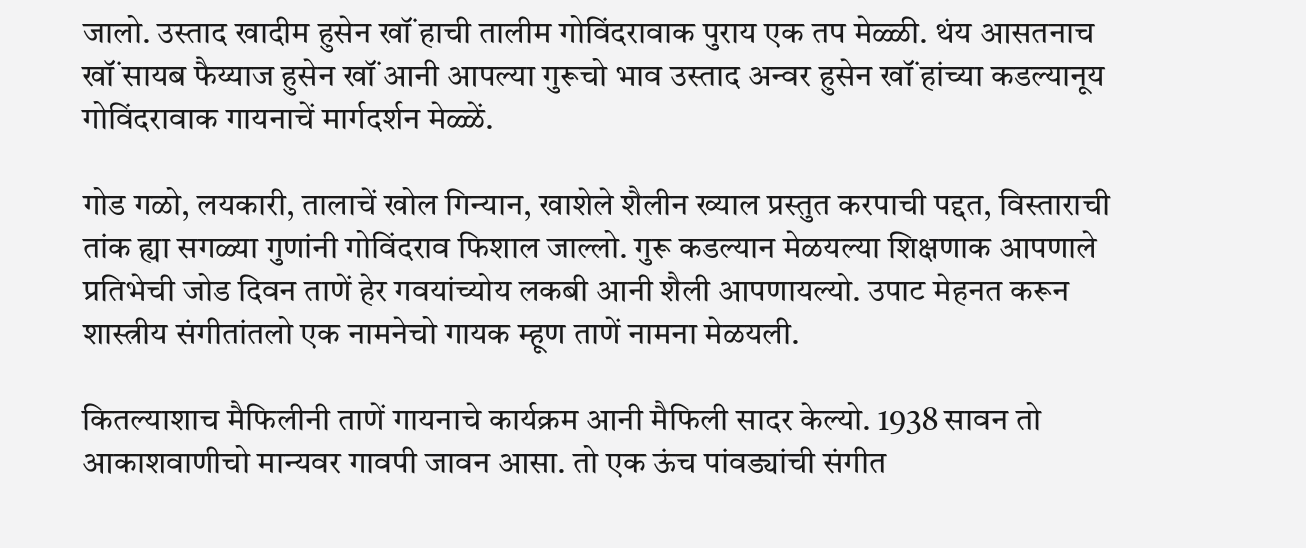जालो. उस्ताद खादीम हुसेन खॉं हाची तालीम गोविंदरावाक पुराय एक तप मेळ्ळी. थंय आसतनाच खॉं सायब फैय्याज हुसेन खॉं आनी आपल्या गुरूचो भाव उस्ताद अन्वर हुसेन खॉं हांच्या कडल्यानूय गोविंदरावाक गायनाचें मार्गदर्शन मेळ्ळें.

गोड गळो, लयकारी, तालाचें खोल गिन्यान, खाशेले शैलीन ख्याल प्रस्तुत करपाची पद्दत, विस्ताराची तांक ह्या सगळ्या गुणांनी गोविंदराव फिशाल जाल्लो. गुरू कडल्यान मेळयल्या शिक्षणाक आपणाले प्रतिभेची जोड दिवन ताणें हेर गवयांच्योय लकबी आनी शैली आपणायल्यो. उपाट मेहनत करून शास्त्रीय संगीतांतलो एक नामनेचो गायक म्हूण ताणें नामना मेळयली.

कितल्याशाच मैफिलीनी ताणें गायनाचे कार्यक्रम आनी मैफिली सादर केल्यो. 1938 सावन तो आकाशवाणीचो मान्यवर गावपी जावन आसा. तो एक ऊंच पांवड्यांची संगीत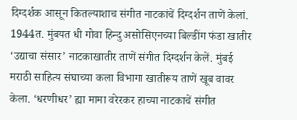दिग्दर्शक आसून कितल्याशाच संगीत नाटकांचें दिग्दर्शन ताणें केलां. 1944त. मुंबयत धी गोवा हिन्दु असोसिएनच्या बिल्डींग फंडा खातीर ‘उद्याचा संसार’ नाटकाखातीर ताणें संगीत दिग्दर्शन केलें. मुंबई मराठी साहित्य संघाच्या कला विभागा खातीरूय ताणें खूब वावर केला. ‘धरणीधर’ ह्या मामा वरेरकर हाच्या नाटकाचें संगीत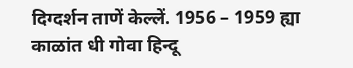दिग्दर्शन ताणें केल्लें. 1956 – 1959 ह्या काळांत धी गोवा हिन्दू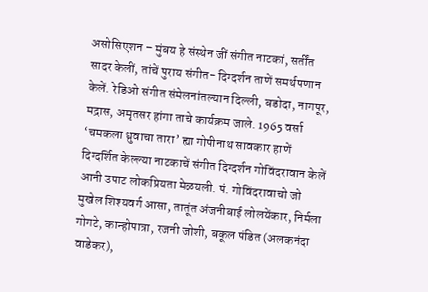असोसिएशन – मुंबय हे संस्थेन जीं संगीत नाटकां, सर्तींत सादर केलीं, तांचें पुराय संगीत- दिग्दर्शन ताणें समर्थपणान केलें. रेडिओ संगीत संमेलनांतल्यान दिल्ली, बडोदा, नागपूर, मद्रास, अमृतसर हांगा ताचे कार्यक्रम जाले. 1965 वर्सा ‘चमकला ध्रुवाचा तारा’ ह्या गोपीनाथ सावकार हाणें दिग्दर्शित केल्ल्या नाटकाचें संगीत दिग्दर्शन गोविंदरावान केलें आनी उपाट लोकप्रियता मेळयली. पं. गोविंदरावाचो जो मुखेल शिश्यवर्ग आसा, तातूंत अंजनीबाई लोलयेंकार, निर्मला गोगटे, कान्होपात्रा, रजनी जोशी, बकूल पंडित (अलकनंदा वाडेकर),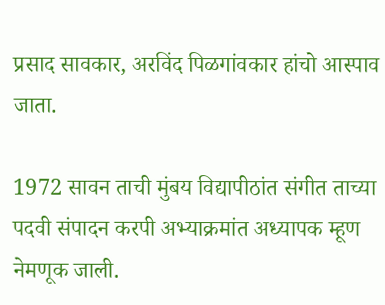प्रसाद सावकार, अरविंद पिळगांवकार हांचो आस्पाव जाता.

1972 सावन ताची मुंबय विद्यापीठांत संगीत ताच्या पदवी संपादन करपी अभ्याक्रमांत अध्यापक म्हूण नेमणूक जाली.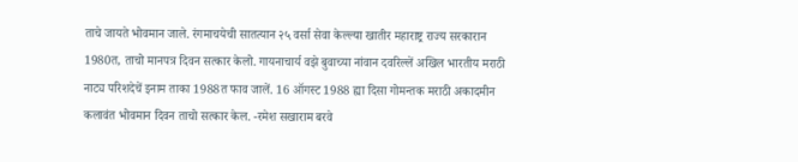ताचे जायते भोवमान जाले. रंगमाचयेची सातत्यान २५ वर्सा सेवा केल्ल्या खातीर महाराष्ट्र राज्य सरकारान 1980त, ताचो मानपत्र दिवन सत्कार केलो. गायनाचार्य वझे बुवाच्या नांवान दवरिल्लें अखिल भारतीय मराठी नाट्य परिशदेचें इनाम ताका 1988त फाव जालें. 16 ऑगस्ट 1988 ह्या दिसा गोमन्तक मराठी अकादमीन कलावंत भोवमान दिवन ताचो सत्कार केल. -रमेश सखाराम बरवे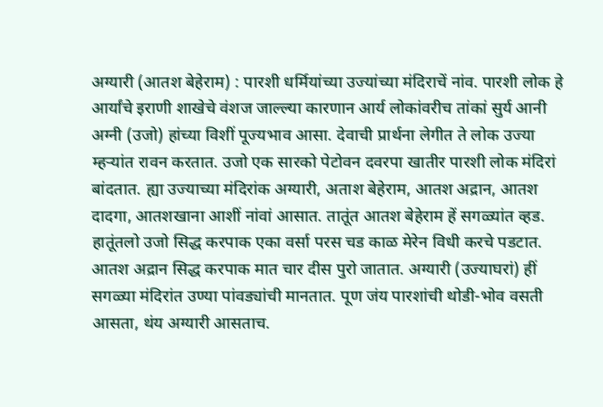अग्यारी (आतश बेहेराम) : पारशी धर्मियांच्या उज्यांच्या मंदिराचें नांव. पारशी लोक हे आर्यांचे इराणी शाखेचे वंशज जाल्ल्या कारणान आर्य लोकांवरीच तांकां सुर्य आनी अग्नी (उजो) हांच्या विशीं पूज्यभाव आसा. देवाची प्रार्थना लेगीत ते लोक उज्या म्हऱ्यांत रावन करतात. उजो एक सारको पेटोवन दवरपा खातीर पारशी लोक मंदिरां बांदतात. ह्या उज्याच्या मंदिरांक अग्यारी, अताश बेहेराम, आतश अद्रान, आतश दादगा, आतशखाना आशीं नांवां आसात. तातूंत आतश बेहेराम हें सगळ्यांत व्हड. हातूंतलो उजो सिद्ध करपाक एका वर्सा परस चड काळ मेरेन विधी करचे पडटात. आतश अद्रान सिद्ध करपाक मात चार दीस पुरो जातात. अग्यारी (उज्याघरां) हीं सगळ्या मंदिरांत उण्या पांवड्यांची मानतात. पूण जंय पारशांची थोडी-भोव वसती आसता, थंय अग्यारी आसताच.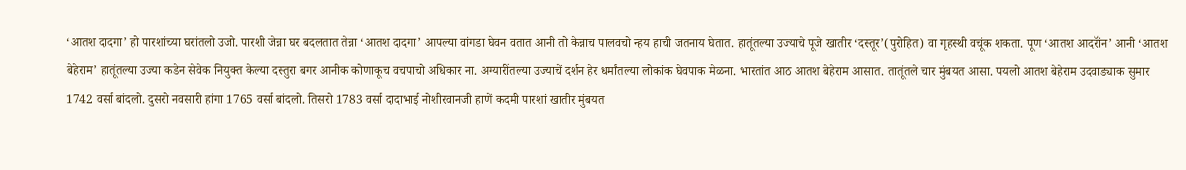‘आतश दादगा’ हो पारशांच्या घरांतलो उजो. पारशी जेन्ना घर बदलतात तेन्ना ‘आतश दादगा’ आपल्या वांगडा घेवन वतात आनी तो केन्नाच पालवचो न्हय हाची जतनाय घेतात. हातूंतल्या उज्याचे पूजे खातीर ‘दस्तूर’(पुरोहित) वा गृहस्थी वचूंक शकता. पूण ‘आतश आदरॉंन’ आनी ‘आतश बेहेराम’ हातूंतल्या उज्या कडेन सेवेक नियुक्त केल्या दस्तुरा बगर आनीक कोणाकूच वचपाचो अधिकार ना. अग्यारींतल्या उज्याचें दर्शन हेर धर्मांतल्या लोकांक घेवपाक मेळना. भारतांत आठ आतश बेहेराम आसात. तातूंतले चार मुंबयत आसा. पयलो आतश बेहेराम उदवाड्याक सुमार 1742 वर्सा बांदलो. दुसरो नवसारी हांगा 1765 वर्सा बांदलो. तिसरो 1783 वर्सा दादाभाई नोशीरवानजी हाणें कदमी पारशां खातीर मुंबयत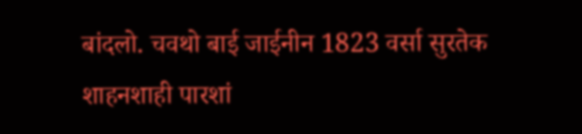बांदलो. चवथो बाई जाईनीन 1823 वर्सा सुरतेक शाहनशाही पारशां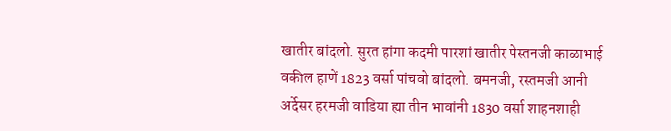खातीर बांदलो. सुरत हांगा कदमी पारशां खातीर पेस्तनजी काळाभाई वकील हाणें 1823 वर्सा पांचवो बांदलो. बमनजी, रस्तमजी आनी अर्देसर हरमजी वाडिया ह्या तीन भावांनी 1830 वर्सा शाहनशाही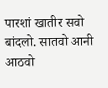पारशां खातीर सवो बांदलो. सातवो आनी आठवो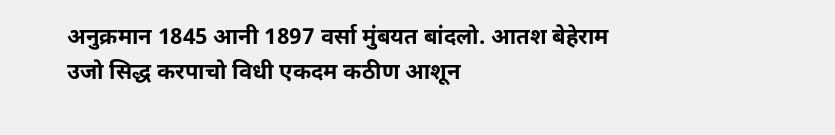अनुक्रमान 1845 आनी 1897 वर्सा मुंबयत बांदलो. आतश बेहेराम उजो सिद्ध करपाचो विधी एकदम कठीण आशून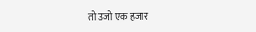तो उजो एक हजार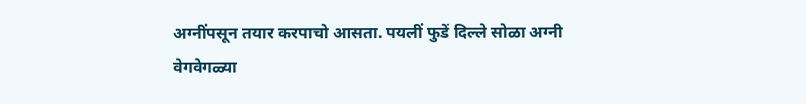अग्नींपसून तयार करपाचो आसता. पयलीं फुडें दिल्ले सोळा अग्नी वेगवेगळ्या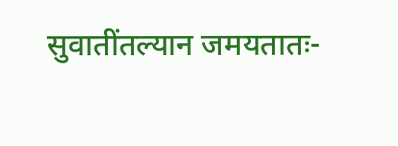सुवातींतल्यान जमयतातः-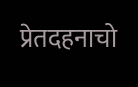प्रेतदहनाचो